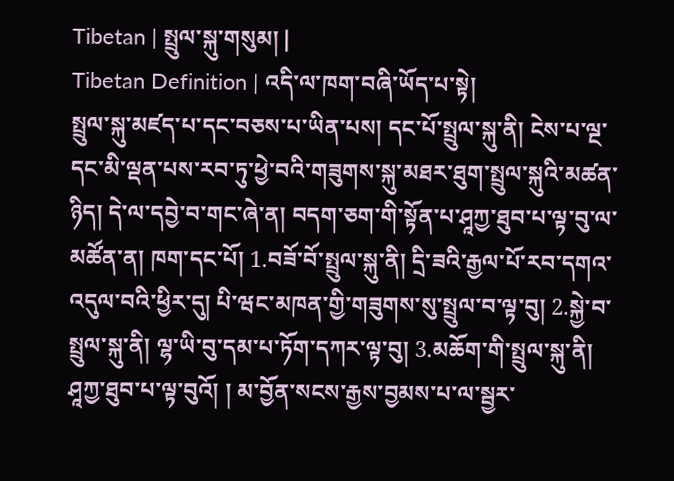Tibetan | སྤྲུལ་སྐུ་གསུམ། |
Tibetan Definition | འདི་ལ་ཁག་བཞི་ཡོད་པ་སྟེ།
སྤྲུལ་སྐུ་མཛད་པ་དང་བཅས་པ་ཡིན་པས། དང་པོ་སྤྲུལ་སྐུ་ནི། ངེས་པ་ལྔ་དང་མི་ལྡན་པས་རབ་ཏུ་ཕྱེ་བའི་གཟུགས་སྐུ་མཐར་ཐུག་སྤྲུལ་སྐུའི་མཚན་ཉིད། དེ་ལ་དབྱེ་བ་གང་ཞེ་ན། བདག་ཅག་གི་སྟོན་པ་ཤཱཀྱ་ཐུབ་པ་ལྟ་བུ་ལ་མཚོན་ན། ཁག་དང་པོ། 1.བཟོ་བོ་སྤྲུལ་སྐུ་ནི། དྲི་ཟའི་རྒྱལ་པོ་རབ་དགའ་འདུལ་བའི་ཕྱིར་དུ། པི་ཝང་མཁན་གྱི་གཟུགས་སུ་སྤྲུལ་བ་ལྟ་བུ། 2.སྐྱེ་བ་སྤྲུལ་སྐུ་ནི། ལྷ་ཡི་བུ་དམ་པ་ཏོག་དཀར་ལྟ་བུ། 3.མཆོག་གི་སྤྲུལ་སྐུ་ནི། ཤཱཀྱ་ཐུབ་པ་ལྟ་བུའོ། ། མ་བྱོན་སངས་རྒྱས་བྱམས་པ་ལ་སྦྱར་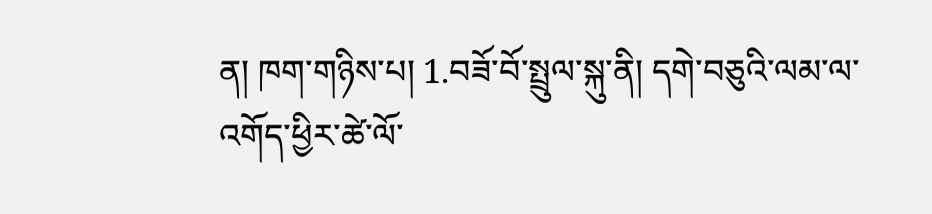ན། ཁག་གཉིས་པ། 1.བཟོ་བོ་སྤྲུལ་སྐུ་ནི། དགེ་བཅུའི་ལམ་ལ་འགོད་ཕྱིར་ཚེ་ལོ་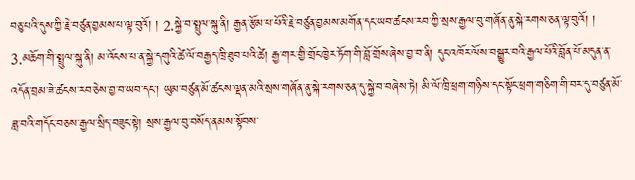བཅུ་པའི་དུས་ཀྱི་རྗེ་བཙུན་བྱམས་པ་ལྟ་བུའོ། ། 2.སྐྱེ་བ་སྤྲུལ་སྐུ་ནི། རྒྱན་རྩོམ་པ་པོའི་རྗེ་བཙུན་བྱམས་མགོན་དང་ཡབ་ཚངས་རབ་ཀྱི་སྲས་རྒྱལ་བུ་གཞོན་ནུ་སྐེ་རགས་ཅན་ལྟ་བུའོ། ། 3.མཆོག་གི་སྤྲུལ་སྐུ་ནི། མ་འོངས་པ་ན་སྐྱེ་དགུའི་ཚེ་ལོ་བརྒྱད་ཁྲི་ཐུབ་པའི་ཚེ། རྒྱ་གར་གྱི་གྲོང་ཁྱེར་ཏོག་གི་བློ་གྲོས་ཞེས་བྱ་བ་ནི། དུང་འཁོར་ལོས་བསྒྱུར་བའི་རྒྱལ་པོའི་བློན་པོ་མདུན་ན་འདོན་བྲམ་ཟེ་ཚངས་རབ་ཅེས་བྱ་བ་ཡབ་དང་། ཡུམ་བཙུན་མོ་ཚངས་ལྡན་མའི་སྲས་གཞོན་ནུ་སྐེ་རགས་ཅན་དུ་སྐྱེ་བ་བཞེས་ཏེ། མི་ལོ་ཁྲི་ཕྲག་གཉིས་དང་སྟོང་ཕྲག་གཅིག་གི་བར་དུ་བཙུན་མོ་ཟླ་བའི་གདོང་བཅས་རྒྱལ་སྲིད་བཟུང་སྟེ། སྲས་རྒྱལ་བུ་བསོད་ནམས་སྟོབས་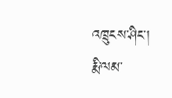འཁྲུངས་ཤིང་། རྨི་ལམ་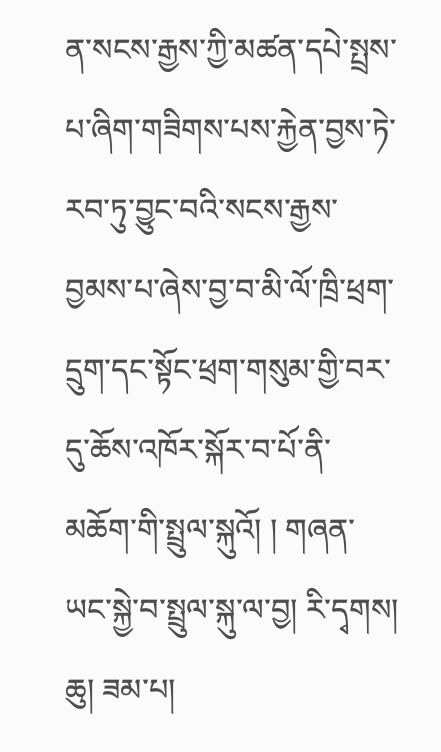ན་སངས་རྒྱས་ཀྱི་མཚན་དཔེ་སྤྲས་པ་ཞིག་གཟིགས་པས་རྐྱེན་བྱས་ཏེ་རབ་ཏུ་བྱུང་བའི་སངས་རྒྱས་བྱམས་པ་ཞེས་བྱ་བ་མི་ལོ་ཁྲི་ཕྲག་དྲུག་དང་སྟོང་ཕྲག་གསུམ་གྱི་བར་དུ་ཆོས་འཁོར་སྐོར་བ་པོ་ནི་མཆོག་གི་སྤྲུལ་སྐུའོ། ། གཞན་ཡང་སྐྱེ་བ་སྤྲུལ་སྐུ་ལ་བྱ། རི་དྭགས། ཆུ། ཟམ་པ།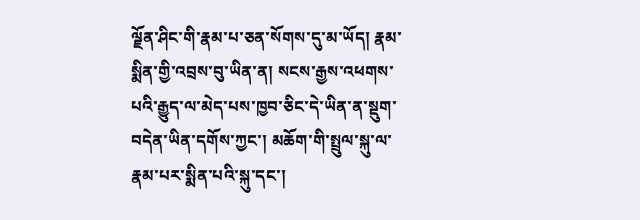ལྗོན་ཤིང་གི་རྣམ་པ་ཅན་སོགས་དུ་མ་ཡོད། རྣམ་སྨིན་གྱི་འབྲས་བུ་ཡིན་ན། སངས་རྒྱས་འཕགས་པའི་རྒྱུད་ལ་མེད་པས་ཁྱབ་ཅིང་དེ་ཡིན་ན་སྡུག་བདེན་ཡིན་དགོས་ཀྱང་། མཆོག་གི་སྤྲུལ་སྐུ་ལ་རྣམ་པར་སྨིན་པའི་སྐུ་དང་།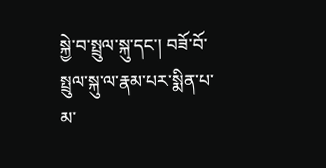སྐྱེ་བ་སྤྲུལ་སྐུ་དང་། བཟོ་བོ་སྤྲུལ་སྐུ་ལ་རྣམ་པར་སྨིན་པ་མ་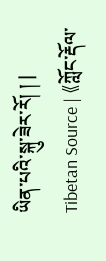ཡིན་པའི་སྐུ་ཟེར་རོ། ། |
Tibetan Source | 《ཀློང་རྡོལ་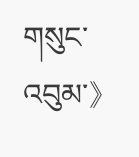གསུང་འབུམ་》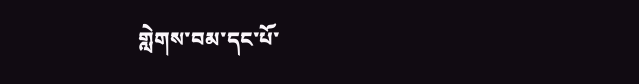གླེགས་བམ་དང་པོ་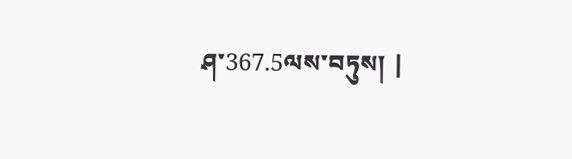ཤ་367.5ལས་བཏུས། |